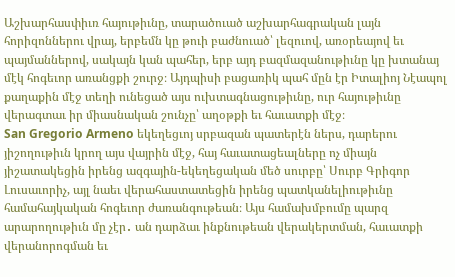Աշխարհասփիւռ հայութիւնը, տարածուած աշխարհագրական լայն հորիզոններու վրայ, երբեմն կը թուի բաժնուած՝ լեզուով, առօրեայով եւ պայմաններով, սակայն կան պահեր, երբ այդ բազմազանութիւնը կը խտանայ մէկ հոգեւոր առանցքի շուրջ։ Այդպիսի բացառիկ պահ մըն էր Իտալիոյ Նէապոլ քաղաքին մէջ տեղի ունեցած այս ուխտագնացութիւնը, ուր հայութիւնը վերագտաւ իր միասնական շունչը՝ աղօթքի եւ հաւատքի մէջ։
San Gregorio Armeno եկեղեցւոյ սրբազան պատերէն ներս, դարերու յիշողութիւն կրող այս վայրին մէջ, հայ հաւատացեալները ոչ միայն յիշատակեցին իրենց ազգային-եկեղեցական մեծ սուրբը՝ Սուրբ Գրիգոր Լուսաւորիչ, այլ նաեւ վերահաստատեցին իրենց պատկանելիութիւնը համահայկական հոգեւոր ժառանգութեան։ Այս համախմբումը պարզ արարողութիւն մը չէր․ ան դարձաւ ինքնութեան վերակերտման, հաւատքի վերանորոգման եւ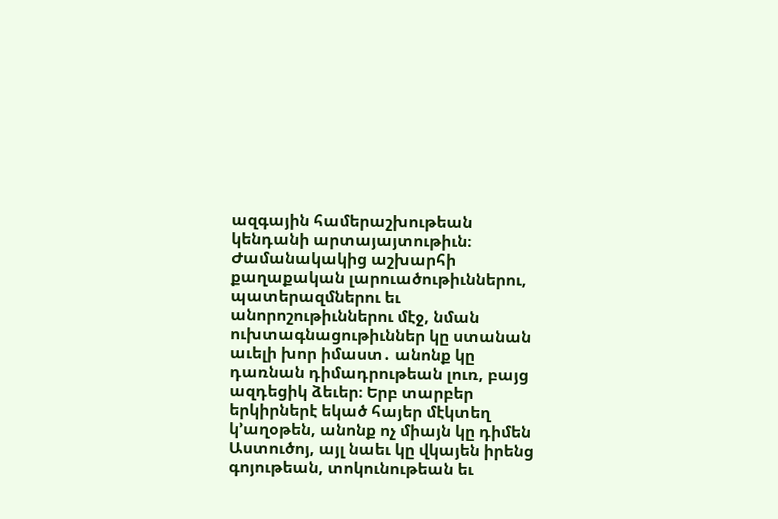ազգային համերաշխութեան կենդանի արտայայտութիւն։
Ժամանակակից աշխարհի քաղաքական լարուածութիւններու, պատերազմներու եւ անորոշութիւններու մէջ, նման ուխտագնացութիւններ կը ստանան աւելի խոր իմաստ․ անոնք կը դառնան դիմադրութեան լուռ, բայց ազդեցիկ ձեւեր։ Երբ տարբեր երկիրներէ եկած հայեր մէկտեղ կ՚աղօթեն, անոնք ոչ միայն կը դիմեն Աստուծոյ, այլ նաեւ կը վկայեն իրենց գոյութեան, տոկունութեան եւ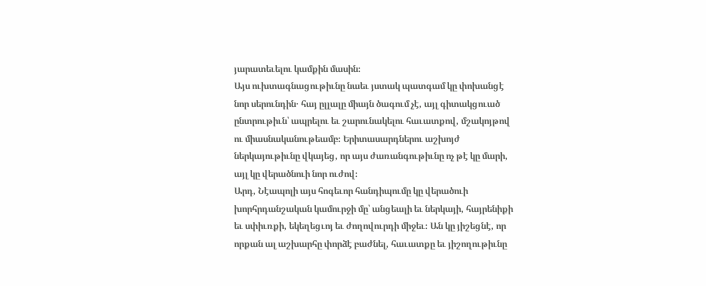յարատեւելու կամքին մասին։
Այս ուխտագնացութիւնը նաեւ յստակ պատգամ կը փոխանցէ նոր սերունդին․ հայ ըլլալը միայն ծագում չէ, այլ գիտակցուած ընտրութիւն՝ ապրելու եւ շարունակելու հաւատքով, մշակոյթով ու միասնականութեամբ։ Երիտասարդներու աշխոյժ ներկայութիւնը վկայեց, որ այս ժառանգութիւնը ոչ թէ կը մարի, այլ կը վերածնուի նոր ուժով։
Արդ, Նէապոլի այս հոգեւոր հանդիպումը կը վերածուի խորհրդանշական կամուրջի մը՝ անցեալի եւ ներկայի, հայրենիքի եւ սփիւռքի, եկեղեցւոյ եւ ժողովուրդի միջեւ։ Ան կը յիշեցնէ, որ որքան ալ աշխարհը փորձէ բաժնել, հաւատքը եւ յիշողութիւնը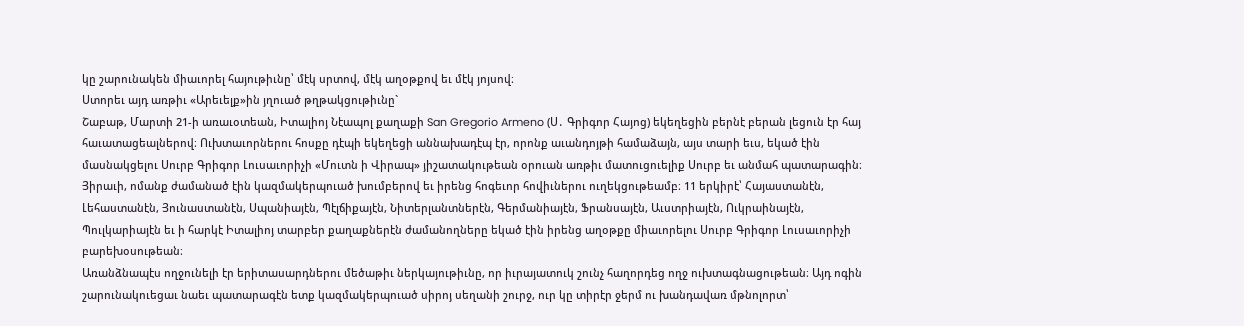կը շարունակեն միաւորել հայութիւնը՝ մէկ սրտով, մէկ աղօթքով եւ մէկ յոյսով։
Ստորեւ այդ առթիւ «Արեւելք»ին յղուած թղթակցութիւնը`
Շաբաթ, Մարտի 21-ի առաւօտեան, Իտալիոյ Նէապոլ քաղաքի San Gregorio Armeno (Ս․ Գրիգոր Հայոց) եկեղեցին բերնէ բերան լեցուն էր հայ հաւատացեալներով։ Ուխտաւորներու հոսքը դէպի եկեղեցի աննախադէպ էր, որոնք աւանդոյթի համաձայն, այս տարի եւս, եկած էին մասնակցելու Սուրբ Գրիգոր Լուսաւորիչի «Մուտն ի Վիրապ» յիշատակութեան օրուան առթիւ մատուցուելիք Սուրբ եւ անմահ պատարագին։
Յիրաւի, ոմանք ժամանած էին կազմակերպուած խումբերով եւ իրենց հոգեւոր հովիւներու ուղեկցութեամբ։ 11 երկիրէ՝ Հայաստանէն, Լեհաստանէն, Յունաստանէն, Սպանիայէն, Պէլճիքայէն, Նիտերլանտներէն, Գերմանիայէն, Ֆրանսայէն, Աւստրիայէն, Ուկրաինայէն, Պուլկարիայէն եւ ի հարկէ Իտալիոյ տարբեր քաղաքներէն ժամանողները եկած էին իրենց աղօթքը միաւորելու Սուրբ Գրիգոր Լուսաւորիչի բարեխօսութեան։
Առանձնապէս ողջունելի էր երիտասարդներու մեծաթիւ ներկայութիւնը, որ իւրայատուկ շունչ հաղորդեց ողջ ուխտագնացութեան։ Այդ ոգին շարունակուեցաւ նաեւ պատարագէն ետք կազմակերպուած սիրոյ սեղանի շուրջ, ուր կը տիրէր ջերմ ու խանդավառ մթնոլորտ՝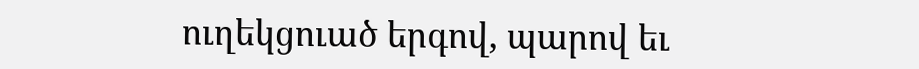ուղեկցուած երգով, պարով եւ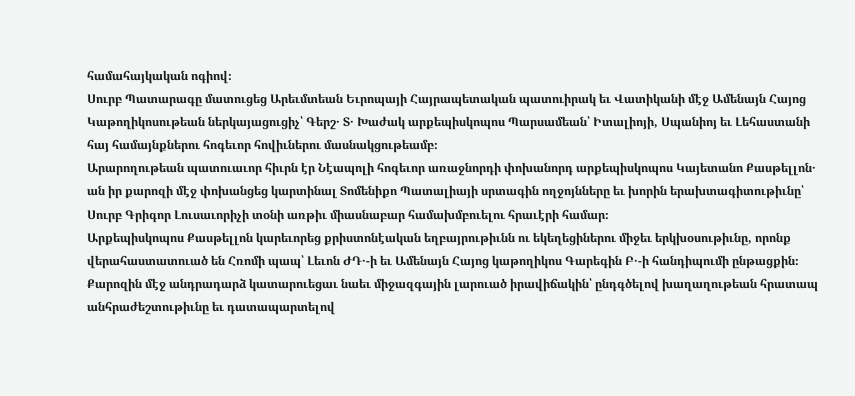համահայկական ոգիով։
Սուրբ Պատարագը մատուցեց Արեւմտեան Եւրոպայի Հայրապետական պատուիրակ եւ Վատիկանի մէջ Ամենայն Հայոց Կաթողիկոսութեան ներկայացուցիչ՝ Գերշ․ Տ․ Խաժակ արքեպիսկոպոս Պարսամեան՝ Իտալիոյի, Սպանիոյ եւ Լեհաստանի հայ համայնքներու հոգեւոր հովիւներու մասնակցութեամբ։
Արարողութեան պատուաւոր հիւրն էր Նէապոլի հոգեւոր առաջնորդի փոխանորդ արքեպիսկոպոս Կայետանո Քասթելլոն․ ան իր քարոզի մէջ փոխանցեց կարտինալ Տոմենիքո Պատալիայի սրտագին ողջոյնները եւ խորին երախտագիտութիւնը՝ Սուրբ Գրիգոր Լուսաւորիչի տօնի առթիւ միասնաբար համախմբուելու հրաւէրի համար։
Արքեպիսկոպոս Քասթելլոն կարեւորեց քրիստոնէական եղբայրութիւնն ու եկեղեցիներու միջեւ երկխօսութիւնը, որոնք վերահաստատուած են Հռոմի պապ՝ Լեւոն ԺԴ․-ի եւ Ամենայն Հայոց կաթողիկոս Գարեգին Բ․-ի հանդիպումի ընթացքին։
Քարոզին մէջ անդրադարձ կատարուեցաւ նաեւ միջազգային լարուած իրավիճակին՝ ընդգծելով խաղաղութեան հրատապ անհրաժեշտութիւնը եւ դատապարտելով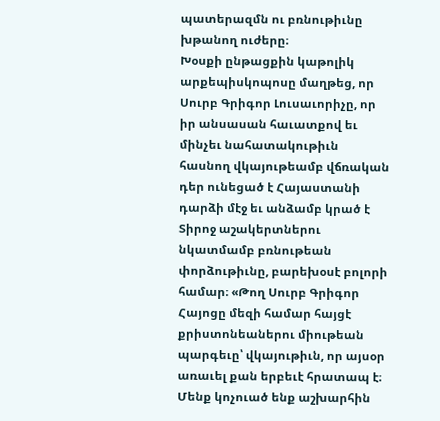պատերազմն ու բռնութիւնը խթանող ուժերը։
Խօսքի ընթացքին կաթոլիկ արքեպիսկոպոսը մաղթեց, որ Սուրբ Գրիգոր Լուսաւորիչը, որ իր անսասան հաւատքով եւ մինչեւ նահատակութիւն հասնող վկայութեամբ վճռական դեր ունեցած է Հայաստանի դարձի մէջ եւ անձամբ կրած է Տիրոջ աշակերտներու նկատմամբ բռնութեան փորձութիւնը, բարեխօսէ բոլորի համար։ «Թող Սուրբ Գրիգոր Հայոցը մեզի համար հայցէ քրիստոնեաներու միութեան պարգեւը՝ վկայութիւն, որ այսօր առաւել քան երբեւէ հրատապ է։ Մենք կոչուած ենք աշխարհին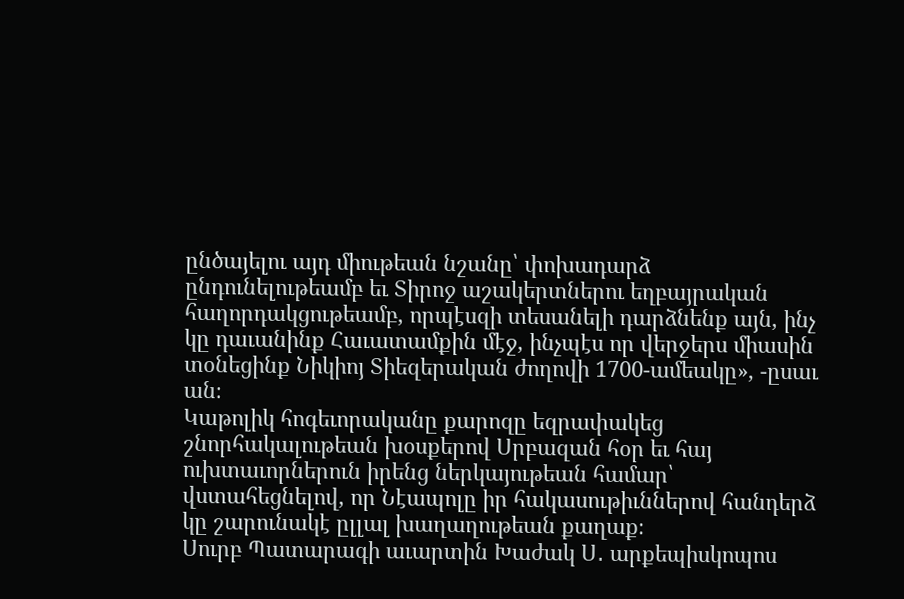ընծայելու այդ միութեան նշանը՝ փոխադարձ ընդունելութեամբ եւ Տիրոջ աշակերտներու եղբայրական հաղորդակցութեամբ, որպէսզի տեսանելի դարձնենք այն, ինչ կը դաւանինք Հաւատամքին մէջ, ինչպէս որ վերջերս միասին տօնեցինք Նիկիոյ Տիեզերական ժողովի 1700-ամեակը», -ըսաւ ան։
Կաթոլիկ հոգեւորականը քարոզը եզրափակեց շնորհակալութեան խօսքերով Սրբազան հօր եւ հայ ուխտաւորներուն իրենց ներկայութեան համար՝ վստահեցնելով, որ Նէապոլը իր հակասութիւններով հանդերձ կը շարունակէ ըլլալ խաղաղութեան քաղաք։
Սուրբ Պատարագի աւարտին Խաժակ Ս․ արքեպիսկոպոս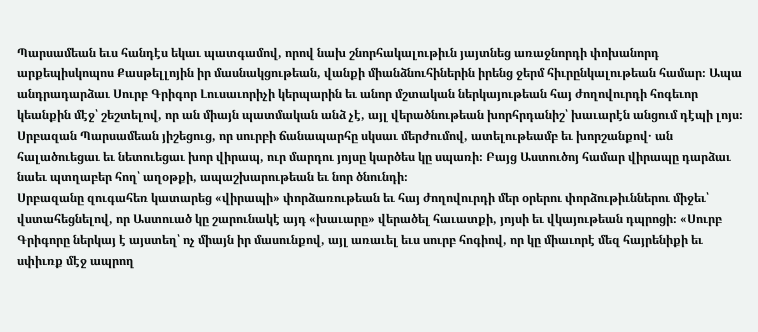Պարսամեան եւս հանդէս եկաւ պատգամով, որով նախ շնորհակալութիւն յայտնեց առաջնորդի փոխանորդ արքեպիսկոպոս Քասթելլոյին իր մասնակցութեան, վանքի միանձնուհիներին իրենց ջերմ հիւրընկալութեան համար։ Ապա անդրադարձաւ Սուրբ Գրիգոր Լուսաւորիչի կերպարին եւ անոր մշտական ներկայութեան հայ ժողովուրդի հոգեւոր կեանքին մէջ՝ շեշտելով, որ ան միայն պատմական անձ չէ, այլ վերածնութեան խորհրդանիշ՝ խաւարէն անցում դէպի լոյս։
Սրբազան Պարսամեան յիշեցուց, որ սուրբի ճանապարհը սկսաւ մերժումով, ատելութեամբ եւ խորշանքով․ ան հալածուեցաւ եւ նետուեցաւ խոր վիրապ, ուր մարդու յոյսը կարծես կը սպառի։ Բայց Աստուծոյ համար վիրապը դարձաւ նաեւ պտղաբեր հող՝ աղօթքի, ապաշխարութեան եւ նոր ծնունդի։
Սրբազանը զուգահեռ կատարեց «վիրապի» փորձառութեան եւ հայ ժողովուրդի մեր օրերու փորձութիւններու միջեւ՝ վստահեցնելով, որ Աստուած կը շարունակէ այդ «խաւարը» վերածել հաւատքի, յոյսի եւ վկայութեան դպրոցի։ «Սուրբ Գրիգորը ներկայ է այստեղ՝ ոչ միայն իր մասունքով, այլ առաւել եւս սուրբ հոգիով, որ կը միաւորէ մեզ հայրենիքի եւ սփիւռք մէջ ապրող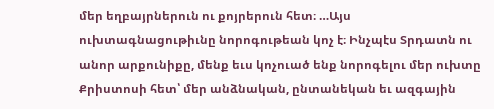մեր եղբայրներուն ու քոյրերուն հետ։ …Այս ուխտագնացութիւնը նորոգութեան կոչ է։ Ինչպէս Տրդատն ու անոր արքունիքը, մենք եւս կոչուած ենք նորոգելու մեր ուխտը Քրիստոսի հետ՝ մեր անձնական, ընտանեկան եւ ազգային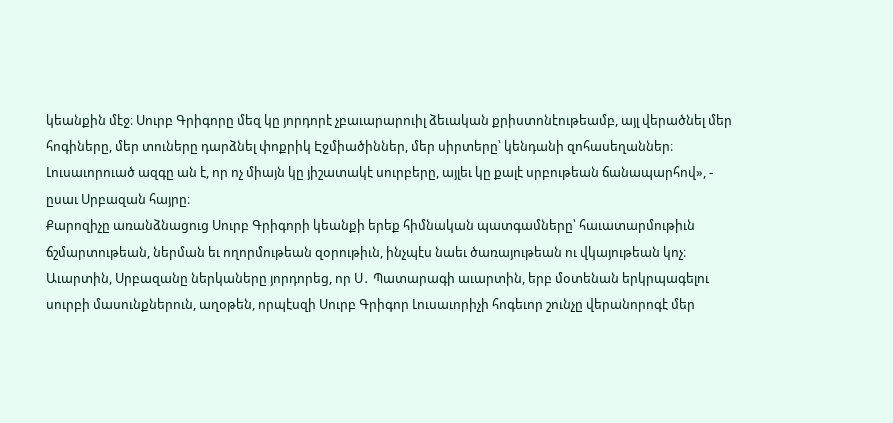կեանքին մէջ։ Սուրբ Գրիգորը մեզ կը յորդորէ չբաւարարուիլ ձեւական քրիստոնէութեամբ, այլ վերածնել մեր հոգիները, մեր տուները դարձնել փոքրիկ Էջմիածիններ, մեր սիրտերը՝ կենդանի զոհասեղաններ։ Լուսաւորուած ազգը ան է, որ ոչ միայն կը յիշատակէ սուրբերը, այլեւ կը քալէ սրբութեան ճանապարհով», - ըսաւ Սրբազան հայրը։
Քարոզիչը առանձնացուց Սուրբ Գրիգորի կեանքի երեք հիմնական պատգամները՝ հաւատարմութիւն ճշմարտութեան, ներման եւ ողորմութեան զօրութիւն, ինչպէս նաեւ ծառայութեան ու վկայութեան կոչ։
Աւարտին, Սրբազանը ներկաները յորդորեց, որ Ս․ Պատարագի աւարտին, երբ մօտենան երկրպագելու սուրբի մասունքներուն, աղօթեն, որպէսզի Սուրբ Գրիգոր Լուսաւորիչի հոգեւոր շունչը վերանորոգէ մեր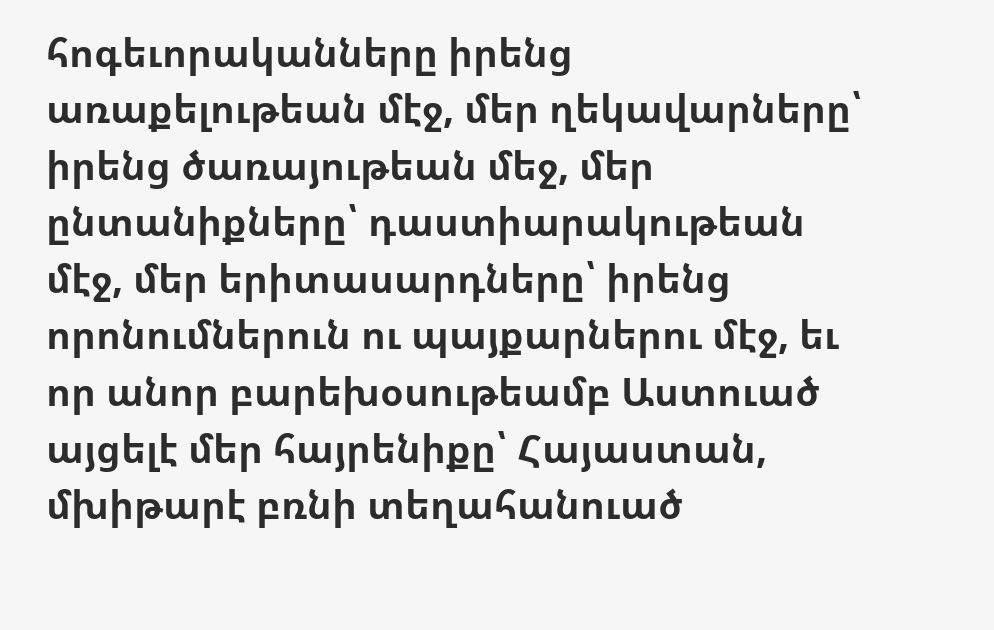հոգեւորականները իրենց առաքելութեան մէջ, մեր ղեկավարները՝ իրենց ծառայութեան մեջ, մեր ընտանիքները՝ դաստիարակութեան մէջ, մեր երիտասարդները՝ իրենց որոնումներուն ու պայքարներու մէջ, եւ որ անոր բարեխօսութեամբ Աստուած այցելէ մեր հայրենիքը՝ Հայաստան, մխիթարէ բռնի տեղահանուած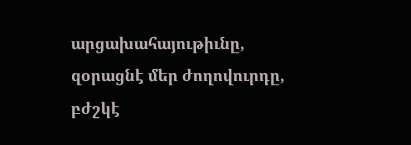արցախահայութիւնը, զօրացնէ մեր ժողովուրդը, բժշկէ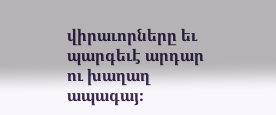վիրաւորները եւ պարգեւէ արդար ու խաղաղ ապագայ։